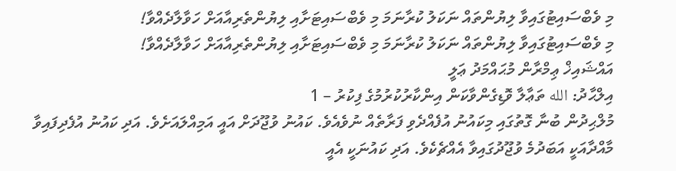މި ވެބްސައިޓުގައިވާ ލިޔުންތައް ނަކަލު ކުރާނަމަ މި ވެބްސައިޓަށާއި ލިޔުންތެރިއާއަށް ހަވާލާދެއްވާ!
މި ވެބްސައިޓުގައިވާ ލިޔުންތައް ނަކަލު ކުރާނަމަ މި ވެބްސައިޓަށާއި ލިޔުންތެރިއާއަށް ހަވާލާދެއްވާ!
އައްޝައިޚް ޢިމްރާން މުޙައްމަދު ޢަލީ
އިލްޙާދު: الله ތަޢާލާ ވޮޑިގެންވާކަން އިންކާރުކުރުމުގެ ފިކުރު – 1
މުލްޙިދުން ބުނާ ގޮތުގައި މިކައުނު އުފެއްދެވި ފަރާތެއް ނުވެއެވެ. ކައުނު ވުޖޫދަށް އައީ އަމިއްލައަށެވެ. އަދި ކައުނު އުފެދިފައިވާ މާއްދާއަކީ އަބަދުމެ ވުޖޫދުގައިވާ އެއްޗެކެވެ. އަދި ކައުނަކީ އެއީ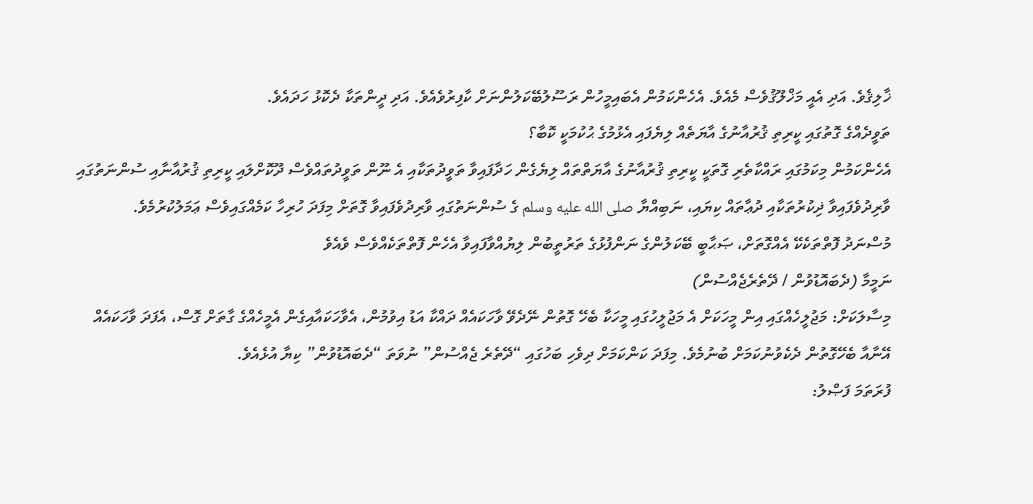ޚާލިޤެވެ. އަދި އެއީ މަޚްލޫޤުވެސް މެއެވެ. އެހެންކަމުން އެބައިމީހުން ރަސޫލުބޭކަލުންނަށް ކާފިރުވެއެވެ. އަދި ދީންތަކާ ދެކޮޅު ހަދައެވެ.
ތަވީދެއްގެ ގޮތުގައި ކީރިތި ޤުރުއާނުގެ އާޔަތެއް ލިޔެފައި އެޅުމުގެ ޙުކުމަކީ ކޮބާ؟
އެހެންކަމުން މިކަމުގައި ރައްކާތެރި ގޮތަކީ ކީރިތި ޤުރުއާނުގެ އާޔަތްތައް ލިޔެގެން ހަދާފައިވާ ތަވީދުތަކާއި އެ ނޫން ތަވީދުތައްވެސް ދޫކޮށްލައި ކީރިތި ޤުރުއާނާއި ސުންނަތުގައި ވާރިދުވެފައިވާ ޛިކުރުތަކާއި ދުޢާތައް ކިޔައި، ނަބިއްޔާ صلى الله عليه وسلم ގެ ސުންނަތުގައި ވާރިދުވެފައިވާ ގޮތަށް މިފަދަ ހުރިހާ ކަމެއްގައިވެސް ޢަމަލުކުރުމެވެ.
މުސްނަދު ފޮތްތަކެކޭ އެއްގޮތަށް، ޞަޙާބީ ބޭކަލުންގެ ނަންފުޅުގެ ތަރުތީބުން ލިޔުއްވާފައިވާ އެހެން ފޮތްތަކެއްވެސް ވެއެވެ
ނަމީމާ (ދެބައޮޑުވުން / ދޭތެރެޖެއްސުން)
މިސާލަކަށް: މަޖުލީހެއްގައި އިން މީހަކަށް އެ މަޖުލީހުގައި މީހަކާ ބެހޭ ގޮތުން ނޭދެވޭ ވާހަކައެއް ދައްކާ އަޑު އިވުމުން، އެވާހަކައާއިގެން އެމީހެއްގެ ގާތަށް ގޮސް، އެފަދަ ވާހަކައެއް އޭނާއާ ބެހޭގޮތުން ދެކެވުނުކަމަށް ބުނުމެވެ. މިފަދަ ކަންކަމަށް ދިވެހި ބަހުގައި “ދޭތެރެ ޖެއްސުން” ނުވަތަ “ދެބައޮޑުވުން” ކިޔާ އުޅެއެވެ.
ފުރަތަމަ ފަޞްލު: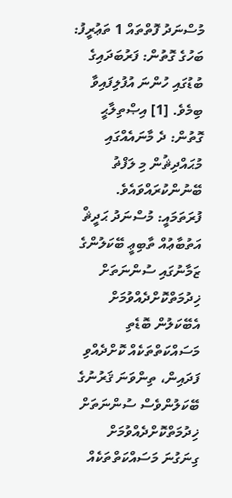މުސްނަދު ފޮތްތައް 1 ތަޢުރީފު: ބަހުގެ ގޮތުން: ފަރުބަދައިގެ ބުޑުގައި ހުންނަ އުފުލިފައިވާ ބިމެވެ. [1] އިޞްތިލާޙީ ގޮތުން: ދެ މާނައެއްގައި މުޙައްދިޘުން މި ލަފްޡު ބޭނުންކުރައްވައެވެ. ފުރަތަމައީ: މުސްނަދު ޙަދީޘް
އަތުބާޢުއް ތާބިޢީ ބޭކަލުންގެ ޒަމާނުގައި ސުންނަތަށް ޚިދުމަތްކޮށްދެއްވުމަށް އެބޭކަލުން ބޮޑެތި މަސައްކަތްތަކެއް ކޮށްދެއްވި ފަދައިން، ތިންވަނަ ޤަރުނުގެ ބޭކަލުންވެސް ސުންނަތަށް ޚިދުމަތްކޮށްދެއްވުމަށް ގިނަގުނަ މަސައްކަތްތަކެއް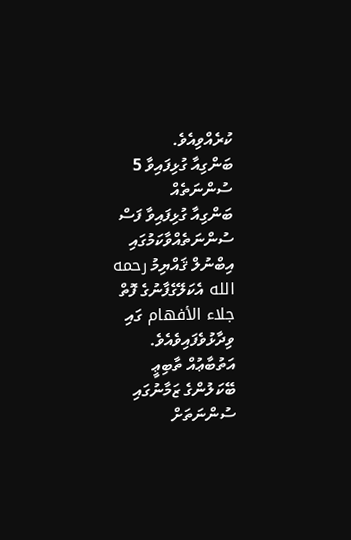ކުރެއްވިއެވެ.
ބަންގިއާ ގުޅިފައިވާ 5 ސުންނަތެއް
ބަންގިއާ ގުޅިފައިވާ ފަސް ސުންނަތެއްވާކަމުގައި އިބްނުލް ޤައްޔިމު رحمه الله އެކަލޭގެފާނުގެ ފޮތް جلاء الأفهام ގައި ވިދާޅުވެފައިވެއެވެ.
އަތުބާޢުއް ތާބިޢީ ބޭކަލުންގެ ޒަމާނުގައި ސުންނަތަށް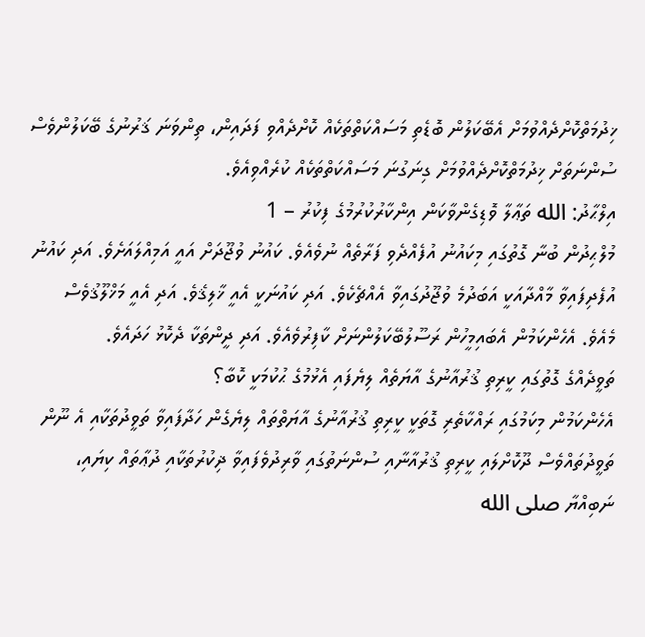ޚިދުމަތްކޮށްދެއްވުމަށް އެބޭކަލުން ބޮޑެތި މަސައްކަތްތަކެއް ކޮށްދެއްވި ފަދައިން، ތިންވަނަ ޤަރުނުގެ ބޭކަލުންވެސް ސުންނަތަށް ޚިދުމަތްކޮށްދެއްވުމަށް ގިނަގުނަ މަސައްކަތްތަކެއް ކުރެއްވިއެވެ.
އިލްޙާދު: الله ތަޢާލާ ވޮޑިގެންވާކަން އިންކާރުކުރުމުގެ ފިކުރު – 1
މުލްޙިދުން ބުނާ ގޮތުގައި މިކައުނު އުފެއްދެވި ފަރާތެއް ނުވެއެވެ. ކައުނު ވުޖޫދަށް އައީ އަމިއްލައަށެވެ. އަދި ކައުނު އުފެދިފައިވާ މާއްދާއަކީ އަބަދުމެ ވުޖޫދުގައިވާ އެއްޗެކެވެ. އަދި ކައުނަކީ އެއީ ޚާލިޤެވެ. އަދި އެއީ މަޚްލޫޤުވެސް މެއެވެ. އެހެންކަމުން އެބައިމީހުން ރަސޫލުބޭކަލުންނަށް ކާފިރުވެއެވެ. އަދި ދީންތަކާ ދެކޮޅު ހަދައެވެ.
ތަވީދެއްގެ ގޮތުގައި ކީރިތި ޤުރުއާނުގެ އާޔަތެއް ލިޔެފައި އެޅުމުގެ ޙުކުމަކީ ކޮބާ؟
އެހެންކަމުން މިކަމުގައި ރައްކާތެރި ގޮތަކީ ކީރިތި ޤުރުއާނުގެ އާޔަތްތައް ލިޔެގެން ހަދާފައިވާ ތަވީދުތަކާއި އެ ނޫން ތަވީދުތައްވެސް ދޫކޮށްލައި ކީރިތި ޤުރުއާނާއި ސުންނަތުގައި ވާރިދުވެފައިވާ ޛިކުރުތަކާއި ދުޢާތައް ކިޔައި، ނަބިއްޔާ صلى الله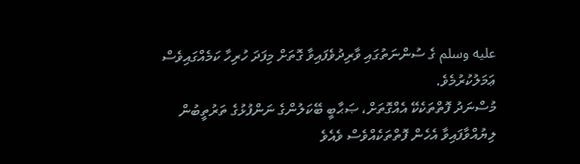عليه وسلم ގެ ސުންނަތުގައި ވާރިދުވެފައިވާ ގޮތަށް މިފަދަ ހުރިހާ ކަމެއްގައިވެސް ޢަމަލުކުރުމެވެ.
މުސްނަދު ފޮތްތަކެކޭ އެއްގޮތަށް، ޞަޙާބީ ބޭކަލުންގެ ނަންފުޅުގެ ތަރުތީބުން ލިޔުއްވާފައިވާ އެހެން ފޮތްތަކެއްވެސް ވެއެވެ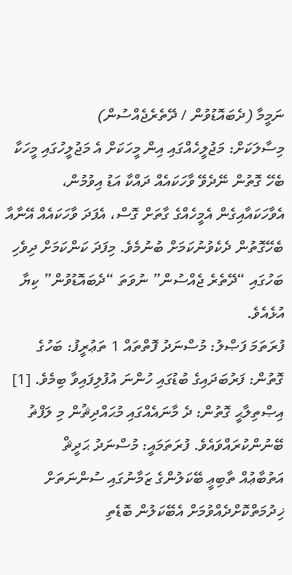ނަމީމާ (ދެބައޮޑުވުން / ދޭތެރެޖެއްސުން)
މިސާލަކަށް: މަޖުލީހެއްގައި އިން މީހަކަށް އެ މަޖުލީހުގައި މީހަކާ ބެހޭ ގޮތުން ނޭދެވޭ ވާހަކައެއް ދައްކާ އަޑު އިވުމުން، އެވާހަކައާއިގެން އެމީހެއްގެ ގާތަށް ގޮސް، އެފަދަ ވާހަކައެއް އޭނާއާ ބެހޭގޮތުން ދެކެވުނުކަމަށް ބުނުމެވެ. މިފަދަ ކަންކަމަށް ދިވެހި ބަހުގައި “ދޭތެރެ ޖެއްސުން” ނުވަތަ “ދެބައޮޑުވުން” ކިޔާ އުޅެއެވެ.
ފުރަތަމަ ފަޞްލު: މުސްނަދު ފޮތްތައް 1 ތަޢުރީފު: ބަހުގެ ގޮތުން: ފަރުބަދައިގެ ބުޑުގައި ހުންނަ އުފުލިފައިވާ ބިމެވެ. [1] އިޞްތިލާޙީ ގޮތުން: ދެ މާނައެއްގައި މުޙައްދިޘުން މި ލަފްޡު ބޭނުންކުރައްވައެވެ. ފުރަތަމައީ: މުސްނަދު ޙަދީޘް
އަތުބާޢުއް ތާބިޢީ ބޭކަލުންގެ ޒަމާނުގައި ސުންނަތަށް ޚިދުމަތްކޮށްދެއްވުމަށް އެބޭކަލުން ބޮޑެތި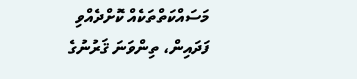މަސައްކަތްތަކެއް ކޮށްދެއްވި ފަދައިން، ތިންވަނަ ޤަރުނުގެ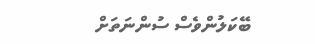ބޭކަލުންވެސް ސުންނަތަށް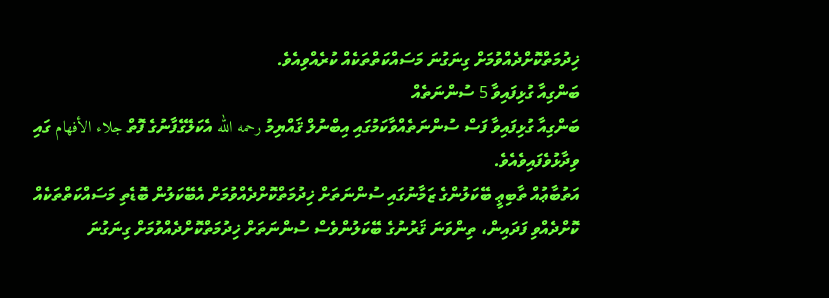ޚިދުމަތްކޮށްދެއްވުމަށް ގިނަގުނަ މަސައްކަތްތަކެއް ކުރެއްވިއެވެ.
ބަންގިއާ ގުޅިފައިވާ 5 ސުންނަތެއް
ބަންގިއާ ގުޅިފައިވާ ފަސް ސުންނަތެއްވާކަމުގައި އިބްނުލް ޤައްޔިމު رحمه الله އެކަލޭގެފާނުގެ ފޮތް جلاء الأفهام ގައި ވިދާޅުވެފައިވެއެވެ.
އަތުބާޢުއް ތާބިޢީ ބޭކަލުންގެ ޒަމާނުގައި ސުންނަތަށް ޚިދުމަތްކޮށްދެއްވުމަށް އެބޭކަލުން ބޮޑެތި މަސައްކަތްތަކެއް ކޮށްދެއްވި ފަދައިން، ތިންވަނަ ޤަރުނުގެ ބޭކަލުންވެސް ސުންނަތަށް ޚިދުމަތްކޮށްދެއްވުމަށް ގިނަގުނަ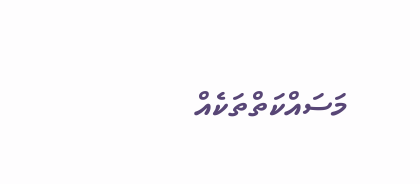މަސައްކަތްތަކެއް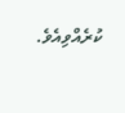ކުރެއްވިއެވެ.